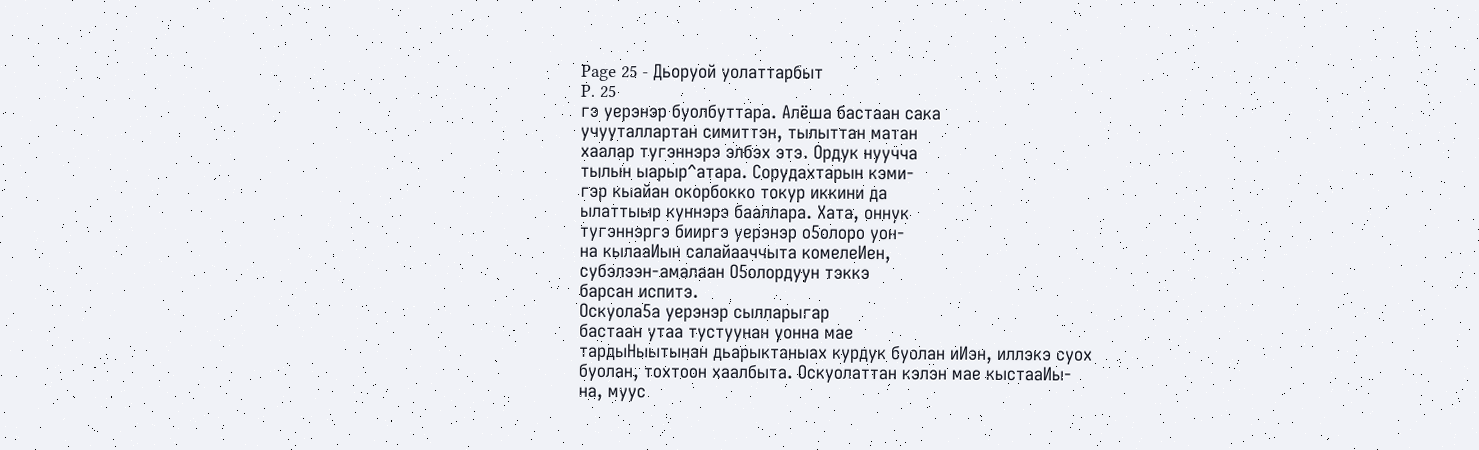Page 25 - Дьоруой уолаттарбыт
P. 25
гэ уерэнэр буолбуттара. Алёша бастаан сака
учууталлартан симиттэн, тылыттан матан
хаалар тугэннэрэ элбэх этэ. Ордук нуучча
тылын ыарыр^атара. Сорудахтарын кэми-
гэр кыайан окорбокко токур иккини да
ылаттыыр куннэрэ бааллара. Хата, оннук
тугэннэргэ бииргэ уерэнэр о5олоро уон-
на кылааИын салайааччыта комелеИен,
субэлээн-амалаан О5олордуун тэккэ
барсан испитэ.
Оскуола5а уерэнэр сылларыгар
бастаан утаа тустуунан уонна мае
тардыНыытынан дьарыктаныах курдук буолан иИэн, иллэкэ суох
буолан, тохтоон хаалбыта. Оскуолаттан кэлэн мае кыстааИы-
на, муус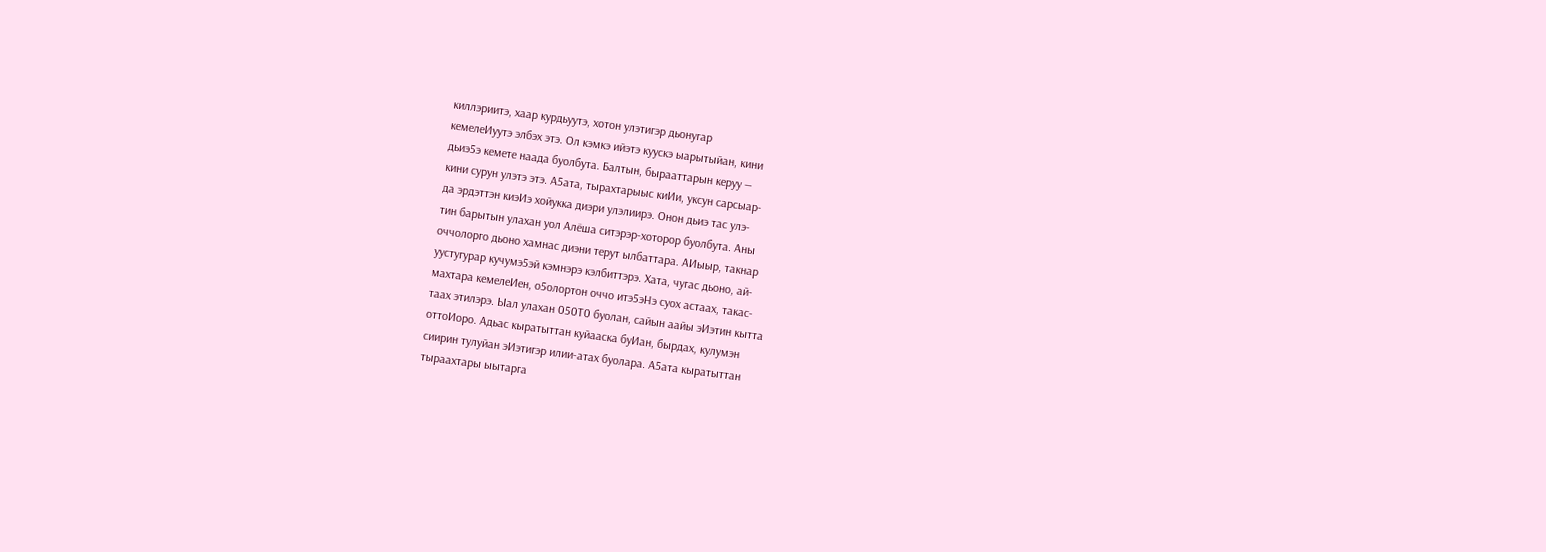киллэриитэ, хаар курдьуутэ, хотон улэтигэр дьонугар
кемелеИуутэ элбэх этэ. Ол кэмкэ ийэтэ куускэ ыарытыйан, кини
дьиэ5э кемете наада буолбута. Балтын, бырааттарын керуу —
кини сурун улэтэ этэ. А5ата, тырахтарыыс киИи, уксун сарсыар-
да эрдэттэн киэИэ хойукка диэри улэлиирэ. Онон дьиэ тас улэ-
тин барытын улахан уол Алёша ситэрэр-хоторор буолбута. Аны
оччолорго дьоно хамнас диэни терут ылбаттара. АИыыр, такнар
уустугурар кучумэ5эй кэмнэрэ кэлбиттэрэ. Хата, чугас дьоно, ай-
махтара кемелеИен, о5олортон оччо итэ5эНэ суох астаах, такас-
таах этилэрэ. Ыал улахан 050Т0 буолан, сайын аайы эИэтин кытта
оттоИоро. Адьас кыратыттан куйааска буИан, бырдах, кулумэн
сиирин тулуйан эИэтигэр илии-атах буолара. А5ата кыратыттан
тыраахтары ыытарга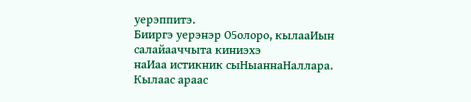уерэппитэ.
Бииргэ уерэнэр О5олоро, кылааИын салайааччыта киниэхэ
наИаа истикник сыНыаннаНаллара. Кылаас араас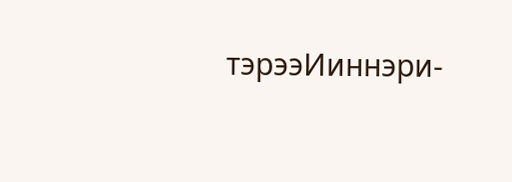тэрээИиннэри-